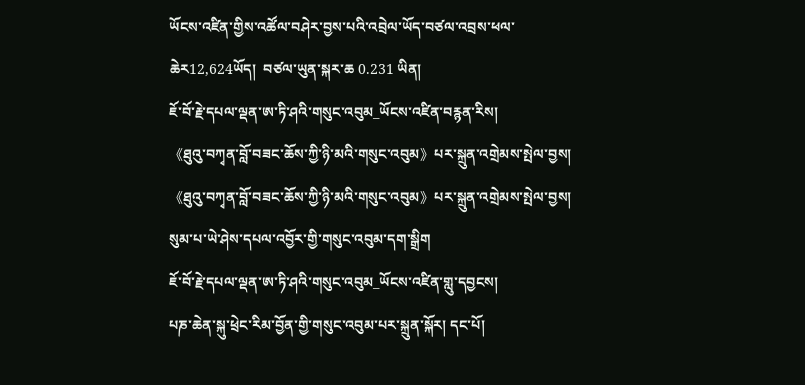ཡོངས་འཛིན་གྱིས་འཚོལ་བཤེར་བྱས་པའི་འབྲེལ་ཡོད་བཙལ་འབྲས་ཕལ་ཆེར12,624ཡོད།  བཙལ་ཡུན་སྐར་ཆ 0.231 ཡིན།
ཇོ་བོ་རྗེ་དཔལ་ལྡན་ཨ་ཏི་ཤའི་གསུང་འབུམ_ཡོངས་འཛིན་བརྙན་རིས།
《ཐུའུ་བཀྭན་བློ་བཟང་ཆོས་ཀྱི་ཉི་མའི་གསུང་འབུམ》པར་སྐྲུན་འགྲེམས་སྤེལ་བྱས།
《ཐུའུ་བཀྭན་བློ་བཟང་ཆོས་ཀྱི་ཉི་མའི་གསུང་འབུམ》པར་སྐྲུན་འགྲེམས་སྤེལ་བྱས།
སུམ་པ་ཡེ་ཤེས་དཔལ་འབྱོར་གྱི་གསུང་འབུམ་དག་སྒྲིག
ཇོ་བོ་རྗེ་དཔལ་ལྡན་ཨ་ཏི་ཤའི་གསུང་འབུམ_ཡོངས་འཛིན་གླུ་དབྱངས།
པཎ་ཆེན་སྐུ་ཕྲེང་རིམ་བྱོན་གྱི་གསུང་འབུམ་པར་སྐྲུན་སྐོར། དང་པོ།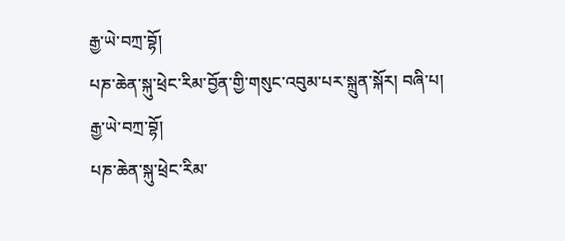རྒྱ་ཡེ་བཀྲ་བྷོ།
པཎ་ཆེན་སྐུ་ཕྲེང་རིམ་བྱོན་གྱི་གསུང་འབུམ་པར་སྐྲུན་སྐོར། བཞི་པ།
རྒྱ་ཡེ་བཀྲ་བྷོ།
པཎ་ཆེན་སྐུ་ཕྲེང་རིམ་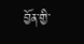བྱོན་གྱི་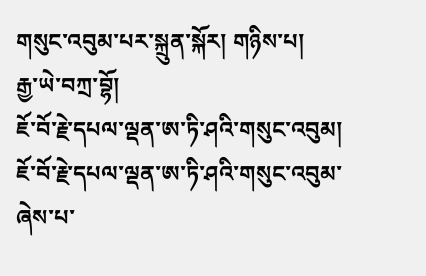གསུང་འབུམ་པར་སྐྲུན་སྐོར། གཉིས་པ།
རྒྱ་ཡེ་བཀྲ་བྷོ།
ཇོ་བོ་རྗེ་དཔལ་ལྡན་ཨ་ཏི་ཤའི་གསུང་འབུམ།
ཇོ་བོ་རྗེ་དཔལ་ལྡན་ཨ་ཏི་ཤའི་གསུང་འབུམ་ཞེས་པ་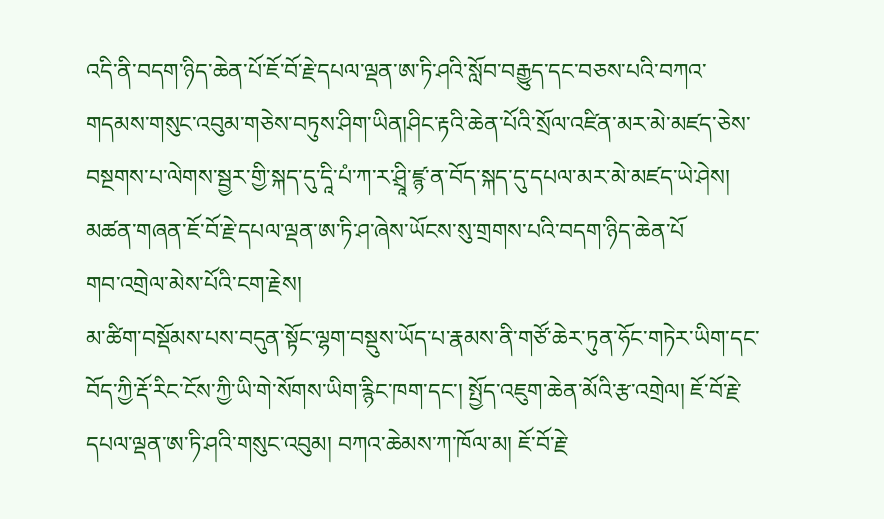འདི་ནི་བདག་ཉིད་ཆེན་པོ་ཇོ་བོ་རྗེ་དཔལ་ལྡན་ཨ་ཏི་ཤའི་སློབ་བརྒྱུད་དང་བཅས་པའི་བཀའ་གདམས་གསུང་འབུམ་གཅེས་བཏུས་ཤིག་ཡིན།ཤིང་རྟའི་ཆེན་པོའི་སྲོལ་འཛིན་མར་མེ་མཛད་ཅེས་བསྔགས་པ་ལེགས་སྦྱར་གྱི་སྐད་དུ་དཱི་པཾ་ཀ་ར་ཤྲཱི་ཛྙ་ན་བོད་སྐད་དུ་དཔལ་མར་མེ་མཛད་ཡེ་ཤེས། མཚན་གཞན་ཇོ་བོ་རྗེ་དཔལ་ལྡན་ཨ་ཏི་ཤ་ཞེས་ཡོངས་སུ་གྲགས་པའི་བདག་ཉིད་ཆེན་པོ
གབ་འགྲེལ་མེས་པོའི་ངག་རྗེས།
མ་ཚིག་བསྡོམས་པས་བདུན་སྟོང་ལྷག་བསྡུས་ཡོད་པ་རྣམས་ནི་གཙོ་ཆེར་ཏུན་ཧོང་གཏེར་ཡིག་དང་བོད་ཀྱི་རྡོ་རིང་ངོས་ཀྱི་ཡི་གེ་སོགས་ཡིག་རྙིང་ཁག་དང་། སྤྱོད་འཇུག་ཆེན་མོའི་རྩ་འགྲེལ། ཇོ་བོ་རྗེ་དཔལ་ལྡན་ཨ་ཏི་ཤའི་གསུང་འབུམ། བཀའ་ཆེམས་ཀ་ཁོལ་མ། ཇོ་བོ་རྗེ་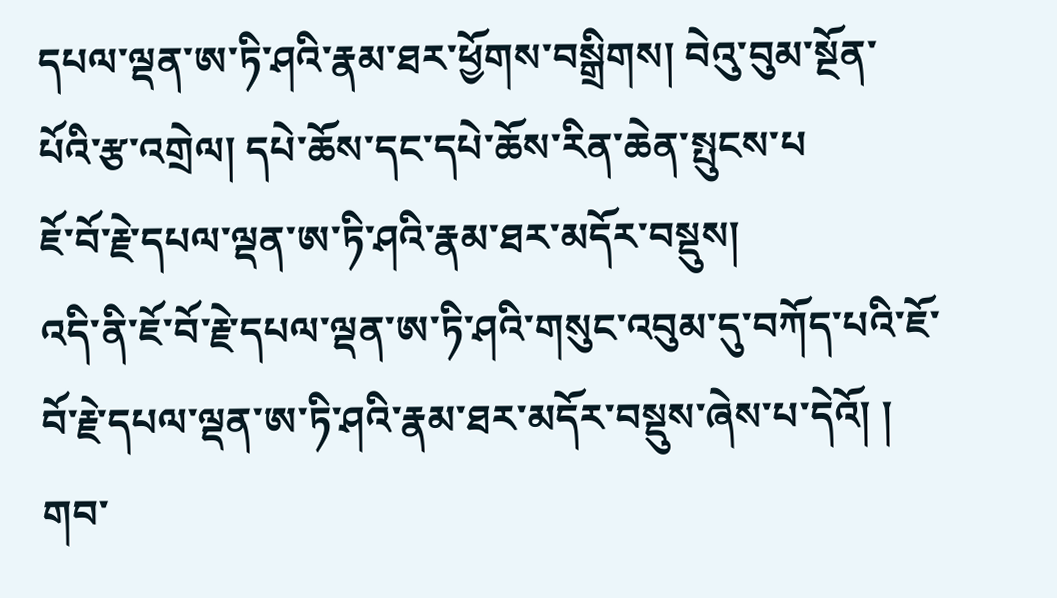དཔལ་ལྡན་ཨ་ཏི་ཤའི་རྣམ་ཐར་ཕྱོགས་བསྒྲིགས། བེའུ་བུམ་སྔོན་པོའི་རྩ་འགྲེལ། དཔེ་ཆོས་དང་དཔེ་ཆོས་རིན་ཆེན་སྤུངས་པ
ཇོ་བོ་རྗེ་དཔལ་ལྡན་ཨ་ཏི་ཤའི་རྣམ་ཐར་མདོར་བསྡུས།
འདི་ནི་ཇོ་བོ་རྗེ་དཔལ་ལྡན་ཨ་ཏི་ཤའི་གསུང་འབུམ་དུ་བཀོད་པའི་ཇོ་བོ་རྗེ་དཔལ་ལྡན་ཨ་ཏི་ཤའི་རྣམ་ཐར་མདོར་བསྡུས་ཞེས་པ་དེའོ། །
གབ་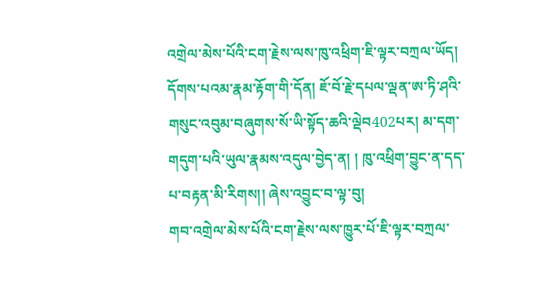འགྲེལ་མེས་པོའི་ངག་རྗེས་ལས་ཁུ་འཕྲིག་ཇི་ལྟར་བཀྲལ་ཡོད།
དོགས་པའམ་རྣམ་རྟོག་གི་དོན། ཇོ་བོ་རྗེ་དཔལ་ལྡན་ཨ་ཏི་ཤའི་གསུང་འབུམ་བཞུགས་སོ་ཡི་སྟོད་ཆའི་ལྡེབ402པར། མ་དག་གདུག་པའི་ཡུལ་རྣམས་འདུལ་བྱེད་ན། ། ཁུ་འཕྲིག་བྱུང་ན་དད་པ་བརྟན་མི་རིགས།། ཞེས་འབྱུང་བ་ལྟ་བུ།
གབ་འགྲེལ་མེས་པོའི་ངག་རྗེས་ལས་ཁྱུར་པོ་ཇི་ལྟར་བཀྲལ་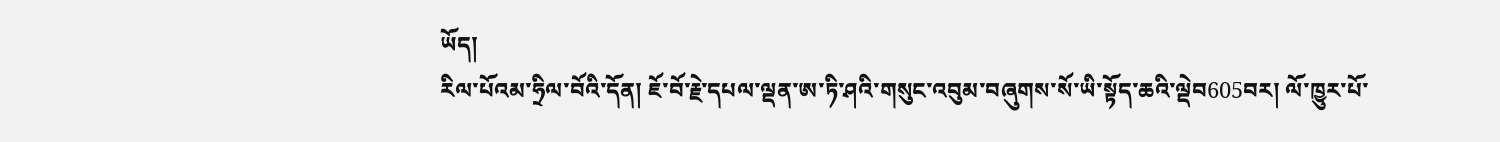ཡོད།
རིལ་པོའམ་ཧྲིལ་བོའི་དོན། ཇོ་བོ་རྗེ་དཔལ་ལྡན་ཨ་ཏི་ཤའི་གསུང་འབུམ་བཞུགས་སོ་ཡི་སྟོད་ཆའི་ལྡེབ605བར། ལོ་ཁྱུར་པོ་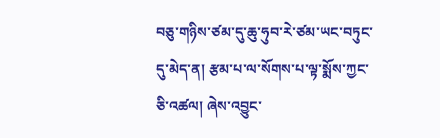བཅུ་གཉིས་ཙམ་དུ་ཆུ་ཧུབ་རེ་ཙམ་ཡང་བཏུང་དུ་མེད་ན། རྩམ་པ་ལ་སོགས་པ་ལྟ་སྨོས་ཀྱང་ཅི་འཚལ། ཞེས་འབྱུང་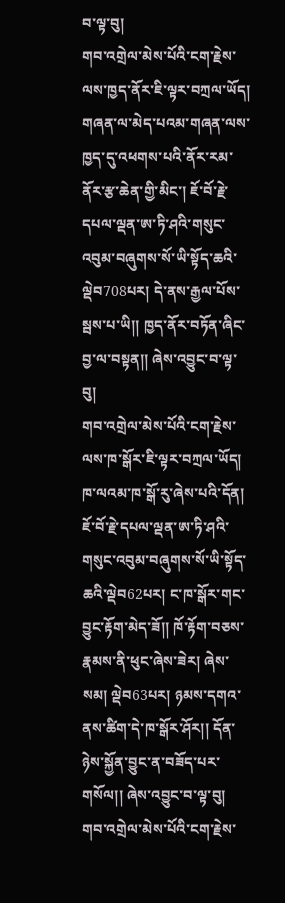བ་ལྟ་བུ།
གབ་འགྲེལ་མེས་པོའི་ངག་རྗེས་ལས་ཁྱད་ནོར་ཇི་ལྟར་བཀྲལ་ཡོད།
གཞན་ལ་མེད་པའམ་གཞན་ལས་ཁྱད་དུ་འཕགས་པའི་ནོར་རམ་ནོར་རྩ་ཆེན་གྱི་མིང་། ཇོ་བོ་རྗེ་དཔལ་ལྡན་ཨ་ཏི་ཤའི་གསུང་འབུམ་བཞུགས་སོ་ཡི་སྟོད་ཆའི་ལྡེབ708པར། དེ་ནས་རྒྱལ་པོས་སྦས་པ་ཡི།། ཁྱད་ནོར་བཏོན་ཞིང་བྱ་ལ་བསྟན།། ཞེས་འབྱུང་བ་ལྟ་བུ།
གབ་འགྲེལ་མེས་པོའི་ངག་རྗེས་ལས་ཁ་སྒོར་ཇི་ལྟར་བཀྲལ་ཡོད།
ཁ་ལའམ་ཁ་སྒོ་རུ་ཞེས་པའི་དོན། ཇོ་བོ་རྗེ་དཔལ་ལྡན་ཨ་ཏི་ཤའི་གསུང་འབུམ་བཞུགས་སོ་ཡི་སྟོད་ཆའི་ལྡེབ62པར། ང་ཁ་སྒོར་གང་བྱུང་རྟོག་མེད་ཟོ།། ཁོ་རྟོག་བཅས་རྣམས་ནི་ཕུང་ཞེས་ཟེར། ཞེས་སམ། ལྡེབ63པར། ཉམས་དགའ་ནས་ཚིག་དེ་ཁ་སྒོར་ཤོར།། དོན་ཉེས་སྐྱོན་བྱུང་ན་བཟོད་པར་གསོལ།། ཞེས་འབྱུང་བ་ལྟ་བུ།
གབ་འགྲེལ་མེས་པོའི་ངག་རྗེས་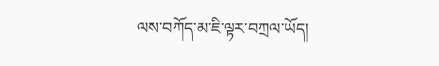ལས་བཀོད་མ་ཇི་ལྟར་བཀྲལ་ཡོད།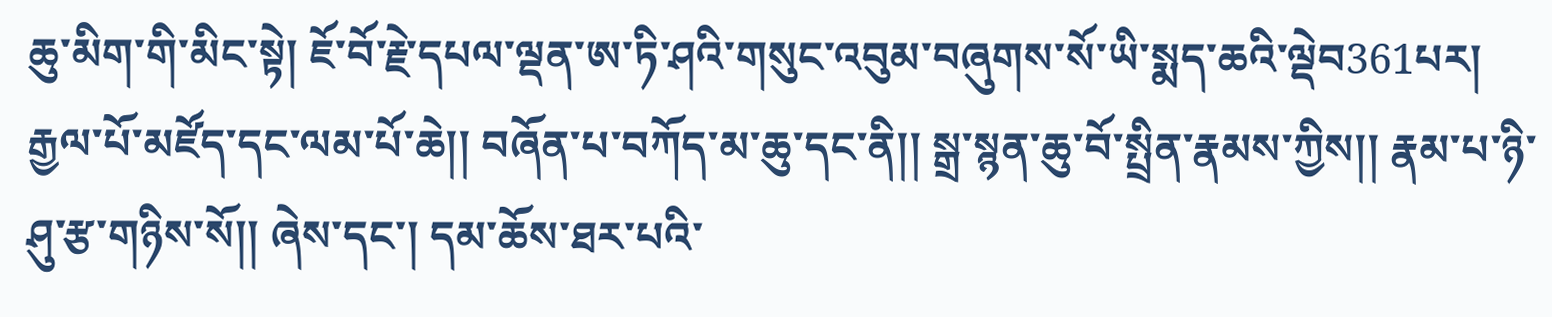ཆུ་མིག་གི་མིང་སྟེ། ཇོ་བོ་རྗེ་དཔལ་ལྡན་ཨ་ཏི་ཤའི་གསུང་འབུམ་བཞུགས་སོ་ཡི་སྨད་ཆའི་ལྡེབ361པར། རྒྱལ་པོ་མཛོད་དང་ལམ་པོ་ཆེ།། བཞོན་པ་བཀོད་མ་ཆུ་དང་ནི།། སྒྲ་སྙན་ཆུ་བོ་སྤྲིན་རྣམས་ཀྱིས།། རྣམ་པ་ཉི་ཤུ་རྩ་གཉིས་སོ།། ཞེས་དང་། དམ་ཆོས་ཐར་པའི་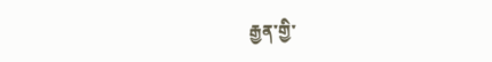རྒྱན་གྱི་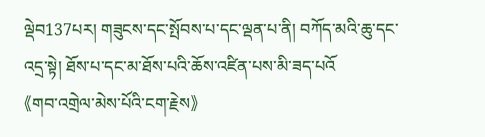ལྡེབ137པར། གཟུངས་དང་སྤོབས་པ་དང་ལྡན་པ་ནི། བཀོད་མའི་ཆུ་དང་འདྲ་སྟེ། ཐོས་པ་དང་མ་ཐོས་པའི་ཆོས་འཛིན་པས་མི་ཟད་པའོ
《གབ་འགྲེལ་མེས་པོའི་ངག་རྗེས》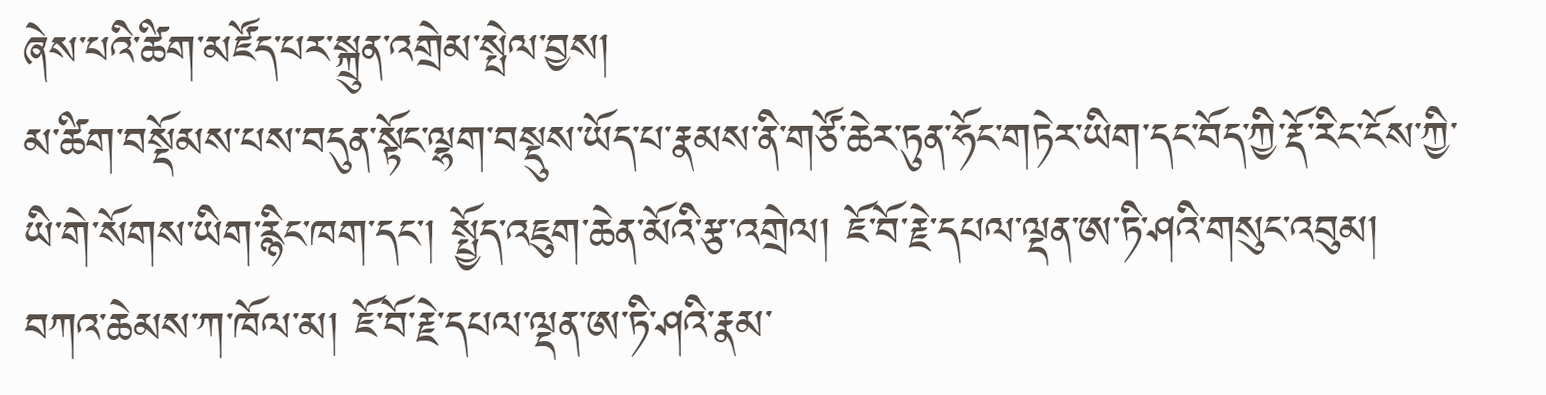ཞེས་པའི་ཚིག་མཛོད་པར་སྐྲུན་འགྲེམ་སྤེལ་བྱས།
མ་ཚིག་བསྡོམས་པས་བདུན་སྟོང་ལྷག་བསྡུས་ཡོད་པ་རྣམས་ནི་གཙོ་ཆེར་ཏུན་ཧོང་གཏེར་ཡིག་དང་བོད་ཀྱི་རྡོ་རིང་ངོས་ཀྱི་ཡི་གེ་སོགས་ཡིག་རྙིང་ཁག་དང་། སྤྱོད་འཇུག་ཆེན་མོའི་རྩ་འགྲེལ། ཇོ་བོ་རྗེ་དཔལ་ལྡན་ཨ་ཏི་ཤའི་གསུང་འབུམ། བཀའ་ཆེམས་ཀ་ཁོལ་མ། ཇོ་བོ་རྗེ་དཔལ་ལྡན་ཨ་ཏི་ཤའི་རྣམ་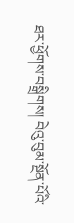ཐར་ཕྱོགས་བསྒྲིགས། བེའུ་བུམ་སྔོན་པོའི་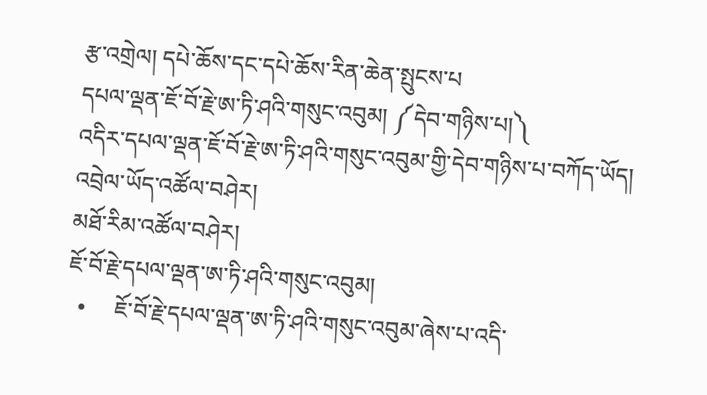རྩ་འགྲེལ། དཔེ་ཆོས་དང་དཔེ་ཆོས་རིན་ཆེན་སྤུངས་པ
དཔལ་ལྡན་ཇོ་བོ་རྗེ་ཨ་ཏི་ཤའི་གསུང་འབུམ། ༼དེབ་གཉིས་པ།༽
འདིར་དཔལ་ལྡན་ཇོ་བོ་རྗེ་ཨ་ཏི་ཤའི་གསུང་འབུམ་གྱི་དེབ་གཉིས་པ་བཀོད་ཡོད།
འབྲེལ་ཡོད་འཚོལ་བཤེར།
མཐོ་རིམ་འཚོལ་བཤེར།
ཇོ་བོ་རྗེ་དཔལ་ལྡན་ཨ་ཏི་ཤའི་གསུང་འབུམ།
  •     ཇོ་བོ་རྗེ་དཔལ་ལྡན་ཨ་ཏི་ཤའི་གསུང་འབུམ་ཞེས་པ་འདི་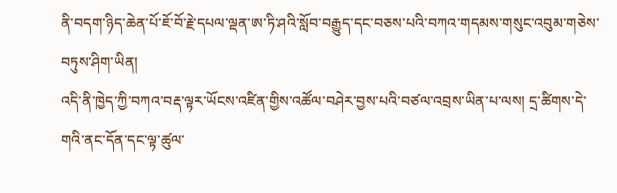ནི་བདག་ཉིད་ཆེན་པོ་ཇོ་བོ་རྗེ་དཔལ་ལྡན་ཨ་ཏི་ཤའི་སློབ་བརྒྱུད་དང་བཅས་པའི་བཀའ་གདམས་གསུང་འབུམ་གཅེས་བཏུས་ཤིག་ཡིན།
འདི་ནི་ཁྱེད་ཀྱི་བཀའ་བརྡ་ལྟར་ཡོངས་འཛིན་གྱིས་འཚོལ་བཤེར་བྱས་པའི་བཙལ་འབྲས་ཡིན་པ་ལས། དྲ་ཚིགས་དེ་གའི་ནང་དོན་དང་ལྟ་ཚུལ་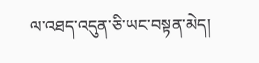ལ་འཐད་འདུན་ཅི་ཡང་བསྟན་མེད།